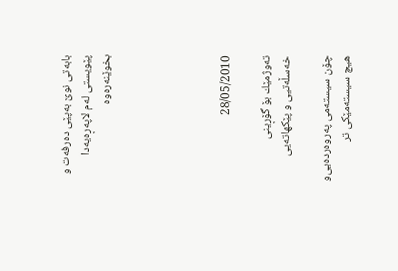بابەتی نوێ بەپێی دەرفەت و پێویستی لەم لاپەڕەیەدا بخوێنەرەوە





28/05/2010

ته‌وژمێك بۆ گۆڕینی خه‌سڵه‌تیی ‌و پێكهاته‌یی

چۆن سیسته‌می په‌روه‌رده‌یی‌و هیچ سیسته‌مێكی تر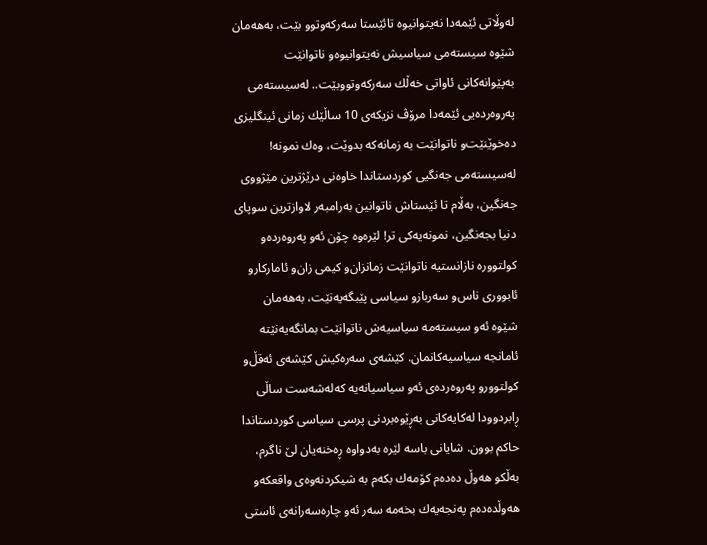له‌وڵاتی ئێمه‌دا نه‌یتوانیوه‌ تائێستا سه‌ركه‌وتوو بێت، به‌هه‌مان شێوه‌ سیسته‌می سیاسیش نه‌یتوانیوه‌و ناتوانێت به‌پێوانه‌كانی ئاواتی خه‌ڵك سه‌ركه‌وتووبێت.. له‌سیسته‌می په‌روه‌رده‌یی ئێمه‌دا مرۆڤ نزیكه‌ی 10 ساڵێك زمانی ئینگلیزی ده‌خوێنێت‌و ناتوانێت به‌ زمانه‌كه‌ بدوێت، وه‌ك نمونه‌! له‌سیسته‌می جه‌نگیی كوردستاندا خاوه‌نی درێژترین مێژووی جه‌نگین، به‌ڵام تا ئێستاش ناتوانین به‌رامبه‌ر لاوازترین سوپای دنیا بجه‌نگین، نمونه‌یه‌كی تر! لێره‌وه‌ چۆن ئه‌و په‌روه‌رده‌‌و كولتووره‌ نازانستیه‌ ناتوانێت زمانزان‌و كیمی زان‌و ئاماركار‌و ئابووری ناس‌و سه‌رباز‌و سیاسی پێبگه‌یه‌نێت، به‌هه‌مان شێوه‌ ئه‌و سیسته‌مه‌ سیاسیه‌ش ناتوانێت بمانگه‌یه‌نێته‌ ئامانجه‌ سیاسیه‌كانمان. كێشه‌ی سه‌ره‌كیش كێشه‌ی ئه‌قڵ‌و كولتوور‌و په‌روه‌رده‌ی ئه‌و سیاسیانه‌یه‌ كه‌له‌شه‌ست ساڵی ڕابردوودا له‌كایه‌كانی به‌ڕێوه‌بردنی پرسی سیاسی كوردستاندا حاكم بوون. شایانی باسه‌ لێره‌ به‌دواوه‌ ڕه‌خنه‌یان لێ ناگرم، به‌ڵكو هه‌وڵ ده‌ده‌م كۆمه‌ك بكه‌م به‌ شیكردنه‌وه‌ی واقعكه‌و هه‌وڵده‌ده‌م په‌نجه‌یه‌ك بخه‌مه‌ سه‌ر ئه‌و چاره‌سه‌رانه‌ی ئاستی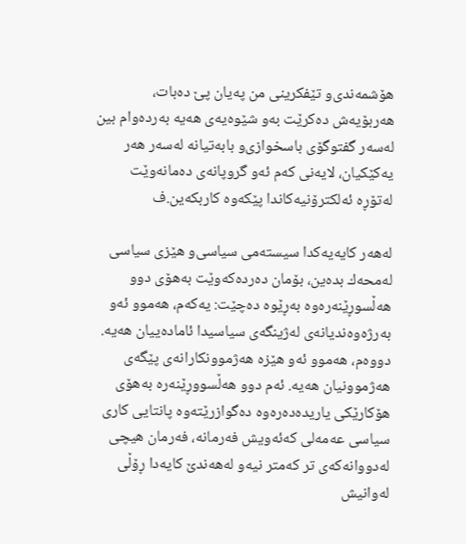هۆشمه‌ندی‌و تێفكرینی من په‌یان پێ ده‌بات، هه‌ربۆیه‌ش ده‌كرێت به‌و شێوه‌یه‌ی هه‌یه‌ به‌رده‌وام بین له‌سه‌ر گفتوگۆی باسخوازی‌و بابه‌تیانه‌ له‌سه‌ر هه‌ر یه‌كێكیان، لایه‌نی كه‌م ئه‌و گروپانه‌ی ده‌مانه‌وێت له‌تۆڕه‌ ئه‌لكترۆنیه‌كاندا پێكه‌وه‌ كاربكه‌ین.ف

له‌هه‌ر كایه‌یه‌كدا سیسته‌می سیاسی‌و هێزی سیاسی له‌محه‌ك بده‌ین، بۆمان ده‌رده‌كه‌وێت به‌هۆی دوو هه‌ڵسوڕێنه‌ره‌وه‌ به‌ڕێوه‌ ده‌چێت: یه‌كه‌م، هه‌موو ئه‌و به‌رژه‌وه‌ندیانه‌ی له‌ژینگه‌ی سیاسیدا ئاماده‌ییان هه‌یه‌. دووه‌م، هه‌موو ئه‌و هێزه‌ هه‌ژموونكارانه‌ی پێگه‌ی هه‌ژموونیان هه‌یه‌. ئه‌م دوو هه‌ڵسووڕێنه‌ره‌ به‌هۆی هۆكارێكی یاریده‌ده‌ره‌وه‌ ده‌گوازرێته‌وه‌ پانتایی كاری سیاسی عه‌مه‌لی كه‌ئه‌ویش فه‌رمانه‌، فه‌رمان هیچی له‌دووانه‌كه‌ی تر كه‌متر نیه‌و له‌هه‌ندێ كایه‌دا ڕۆڵی له‌وانیش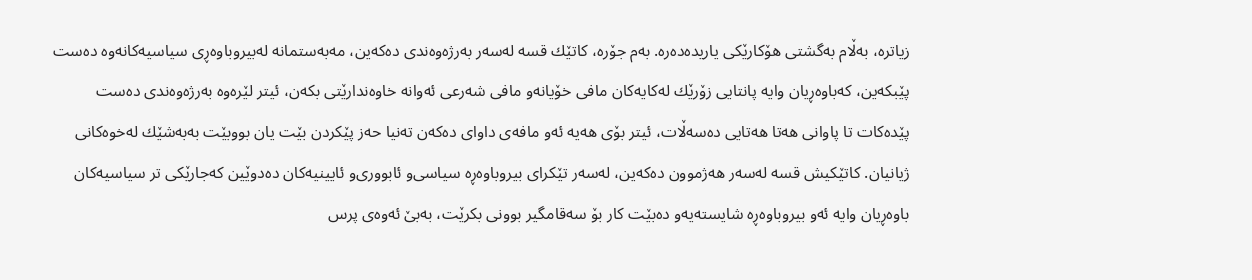زیاتره‌، به‌ڵام به‌گشتی هۆكارێكی یاریده‌ده‌ره‌. به‌م جۆره‌، كاتێك قسه‌ له‌سه‌ر به‌رژه‌وه‌ندی ده‌كه‌ین، مه‌به‌ستمانه‌ له‌بیروباوه‌ڕی سیاسیه‌كانه‌وه‌ ده‌ست پێبكه‌ین، كه‌باوه‌ڕیان وایه‌ پانتایی زۆرێك له‌كایه‌كان مافی خۆیانه‌و مافی شه‌رعی ئه‌وانه‌ خاوه‌ندارێتی بكه‌ن، ئیتر لێره‌وه‌ به‌رژه‌وه‌ندی ده‌ست پێده‌كات تا پاوانی هه‌تا هه‌تایی ده‌سه‌ڵات، ئیتر بۆی هه‌یه‌ ئه‌و مافه‌ی داوای ده‌كه‌ن ته‌نیا حه‌ز پێكردن بێت یان بووبێت به‌به‌شێك له‌خوه‌كانی ژیانیان. كاتێكیش قسه‌ له‌سه‌ر هه‌ژموون ده‌كه‌ین، له‌سه‌ر تێكرای بیروباوه‌ڕه‌ سیاسی‌و ئابووری‌و ئایینیه‌كان ده‌دوێین كه‌جارێكی تر سیاسیه‌كان باوه‌ڕیان وایه‌ ئه‌و بیروباوه‌ڕه‌ شایسته‌یه‌‌و ده‌بێت كار بۆ سه‌قامگیر بوونی بكرێت، به‌بێ ئه‌وه‌ی پرس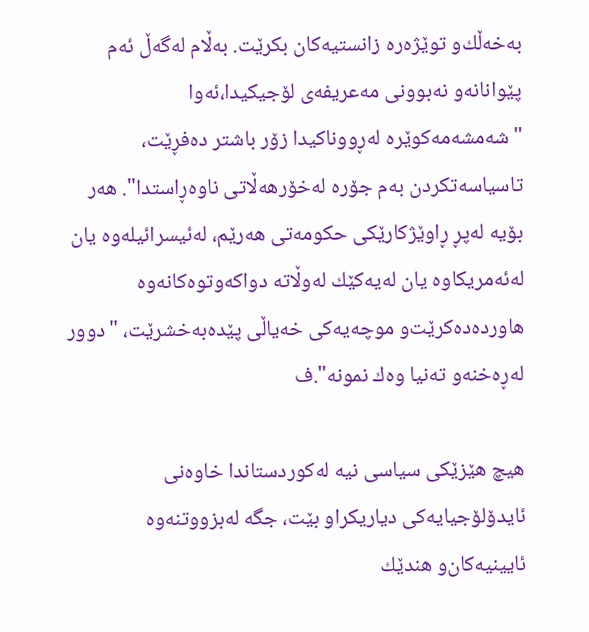به‌خه‌ڵك‌و توێژه‌ره‌ زانستیه‌كان بكرێت. به‌ڵام له‌گه‌ڵ ئه‌م پێوانانه‌و نه‌بوونی مه‌عریفه‌ی لۆجیكیدا،ئه‌وا "شه‌مشه‌مه‌كوێره‌ له‌ڕووناكیدا زۆر باشتر ده‌فڕێت، تاسیاسه‌تكردن به‌م جۆره‌ له‌خۆرهه‌ڵاتی ناوه‌ڕاستدا". هه‌ر بۆیه‌ له‌پڕ ڕاوێژكارێكی حكومه‌تی هه‌رێم، له‌ئیسرائیله‌وه‌ یان له‌ئه‌مریكاوه‌ یان له‌یه‌كێك له‌وڵاته‌ دواكه‌وتوه‌كانه‌وه‌ هاورده‌ده‌كرێت‌و موچه‌یه‌كی خه‌یاڵی پێده‌به‌خشرێت، "دوور له‌ڕه‌خنه‌‌و ته‌نیا وه‌ك نمونه‌".ف

هیچ هێزێكی سیاسی نیه‌ له‌كوردستاندا خاوه‌نی ئایدۆلۆجیایه‌كی دیاریكراو بێت، جگه‌ له‌بزووتنه‌وه‌ ئایینیه‌كان‌و هندێك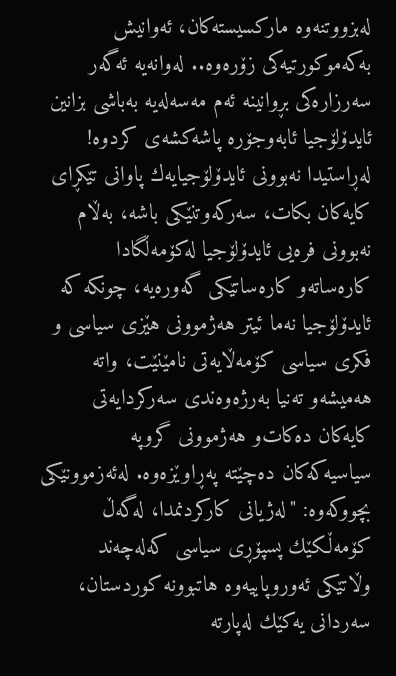له‌بزووتنه‌وه‌ ماركسیسته‌كان، ئه‌وانیش به‌كه‌موكورتیه‌كی زۆره‌وه‌.. له‌وانه‌یه‌ ئه‌گه‌ر سه‌رزاره‌كی بڕوانینه‌ ئه‌م مه‌سه‌له‌یه‌ به‌باشی بزانین ئایدۆلۆجیا ئابه‌وجۆره‌ پاشه‌كشه‌ی كردوه‌! له‌ڕاستیدا نه‌بوونی ئایدۆلۆجیایه‌ك پاوانی تێكڕای كایه‌كان بكات، سه‌ركه‌وتنێكی باشه‌، به‌ڵام نه‌بوونی فره‌یی ئایدۆلۆجیا له‌كۆمه‌ڵگادا كاره‌ساته‌‌و كاره‌ساتێكی گه‌وره‌یه‌، چونكه‌ كه‌ ئایدۆلۆجیا نه‌ما ئیتر هه‌ژموونی هێزی سیاسی ‌و فكری سیاسی كۆمه‌ڵایه‌تی نامێنێت، واته‌ هه‌میشه‌‌و ته‌نیا به‌رژه‌وه‌ندی سه‌ركردایه‌تی كایه‌كان ده‌كات‌و هه‌ژموونی گروپه‌ سیاسیه‌كه‌كان ده‌چێته‌ په‌ڕاوێزه‌وه‌. له‌ئه‌زموونێكی بچووكه‌وه‌: "له‌ژیانی كاركردنمدا، له‌گه‌ڵ كۆمه‌ڵكێك پسپۆڕی سیاسی كه‌له‌چه‌ند وڵاتێكی ئه‌وروپاییه‌وه‌ هاتبوونه‌ كوردستان، سه‌ردانی یه‌كێك له‌پارته‌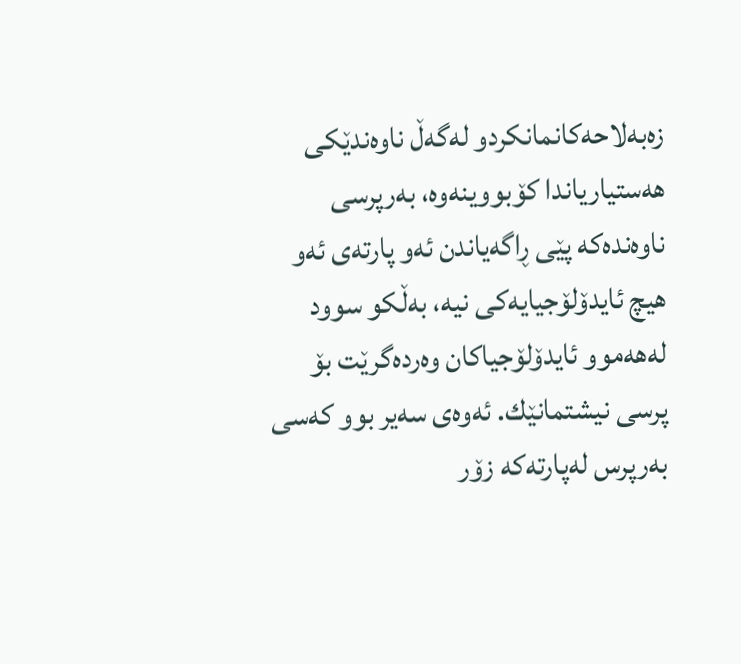زه‌به‌لاحه‌كانمانكرد‌و له‌گه‌ڵ ناوه‌ندێكی هه‌ستیاریاندا كۆبووینه‌وه‌، به‌رپرسی ناوه‌نده‌كه‌ پێی ڕاگه‌یاندن ئه‌و پارته‌ی ئه‌و هیچ ئایدۆلۆجیایه‌كی نیه‌، به‌ڵكو سوود له‌هه‌موو ئایدۆلۆجیاكان وه‌رده‌گرێت بۆ پرسی نیشتمانێك. ئه‌وه‌ی سه‌یر بوو كه‌سی به‌رپرس له‌پارته‌كه‌ زۆر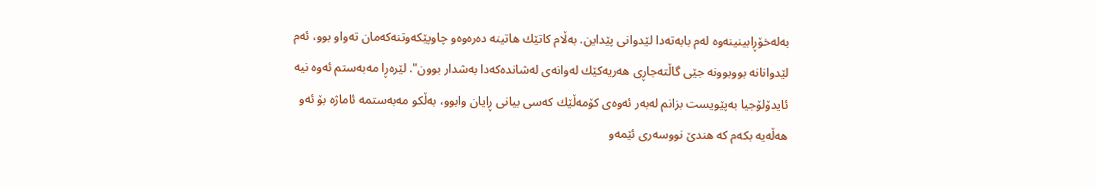به‌له‌خۆڕابینینه‌وه‌ له‌م بابه‌ته‌دا لێدوانی پێداین. به‌ڵام كاتێك هاتینه‌ ده‌ره‌وه‌‌و چاوپێكه‌وتنه‌كه‌مان ته‌واو بوو، ئه‌م لێدوانانه‌ بووبوونه‌ جێی گاڵته‌جاڕی هه‌ریه‌كێك له‌وانه‌ی له‌شانده‌كه‌دا به‌شدار بوون". لێره‌ڕا مه‌به‌ستم ئه‌وه‌ نیه‌ ئایدۆلۆجیا به‌پێویست بزانم له‌به‌ر ئه‌وه‌ی كۆمه‌ڵێك كه‌سی بیانی ڕایان وابوو، به‌ڵكو مه‌به‌ستمه‌ ئاماژه‌ بۆ ئه‌و هه‌ڵه‌یه‌ بكه‌م كه‌ هندێ نووسه‌ری ئێمه‌و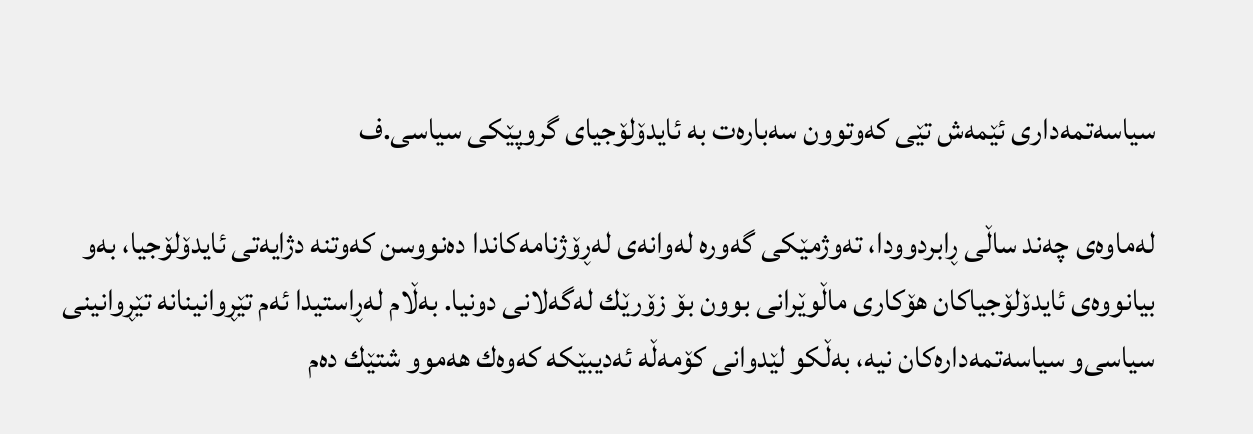سیاسه‌تمه‌داری ئێمه‌ش تێی كه‌وتوون سه‌باره‌ت به‌ ئایدۆلۆجیای گروپێكی سیاسی.ف

له‌ماوه‌ی چه‌ند ساڵی ڕابردوودا، ته‌وژمێكی گه‌وره‌ له‌وانه‌ی له‌ڕۆژنامه‌كاندا ده‌نووسن كه‌وتنه‌ دژایه‌تی ئایدۆلۆجیا، به‌و بیانووه‌ی ئایدۆلۆجیاكان هۆكاری ماڵوێرانی بوون بۆ زۆرێك له‌گه‌لانی دونیا. به‌ڵام له‌ڕاستیدا ئه‌م تێڕوانینانه‌ تێڕوانینی سیاسی‌و سیاسه‌تمه‌داره‌كان نیه‌، به‌ڵكو لێدوانی كۆمه‌ڵه‌ ئه‌دیبێكه‌ كه‌وه‌ك هه‌موو شتێك ده‌م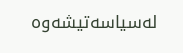له‌سیاسه‌تیشه‌وه‌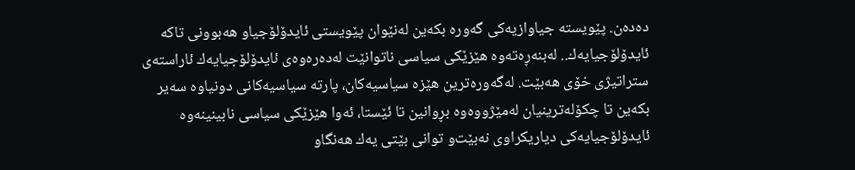ده‌ده‌ن. پێویسته‌ جیاوازیه‌كی گه‌وره‌ بكه‌ین له‌نێوان پێویستی ئایدۆلۆجیاو هه‌بوونی تاكه‌ ئایدۆلۆجیایه‌ك.. له‌بنه‌ڕه‌ته‌وه‌ هێزێكی سیاسی ناتوانێت له‌ده‌ره‌وه‌ی ئایدۆلۆجیایه‌ك ئاراسته‌ی ستراتیژی خۆی هه‌بێت. له‌گه‌وره‌ترین هێزه‌ سیاسیه‌كان، پارته‌ سیاسیه‌كانی دونیاوه‌ سه‌یر بكه‌ین تا چكۆله‌ترینیان له‌مێژووه‌وه‌ بڕوانین تا ئێستا، ئه‌وا هێزێكی سیاسی نابینینه‌وه‌ ئایدۆلۆجیایه‌كی دیاریكراوی نه‌بێت‌و توانی بێتی یه‌ك هه‌نگاو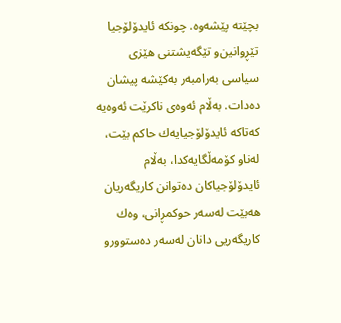بچێته‌ پێشه‌وه‌. چونكه‌ ئایدۆلۆجیا تێڕوانین‌و تێگه‌یشتنی هێزی سیاسی به‌رامبه‌ر به‌كێشه‌ پیشان ده‌دات. به‌ڵام ئه‌وه‌ی ناكرێت ئه‌وه‌یه‌ كه‌تاكه‌ ئایدۆلۆجیایه‌ك حاكم بێت، له‌ناو كۆمه‌ڵگایه‌كدا، به‌ڵام ئایدۆلۆجیاكان ده‌توانن كاریگه‌ریان هه‌بێت له‌سه‌ر حوكمڕانی، وه‌ك كاریگه‌ریی دانان له‌سه‌ر ده‌ستوور‌و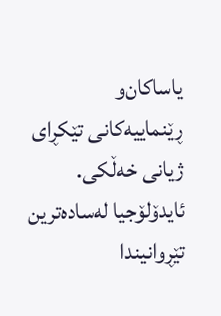یاساكان‌و ڕێنماییه‌كانی تێكڕای ژیانی خه‌ڵكی. ئایدۆلۆجیا له‌ساده‌ترین تێڕوانیندا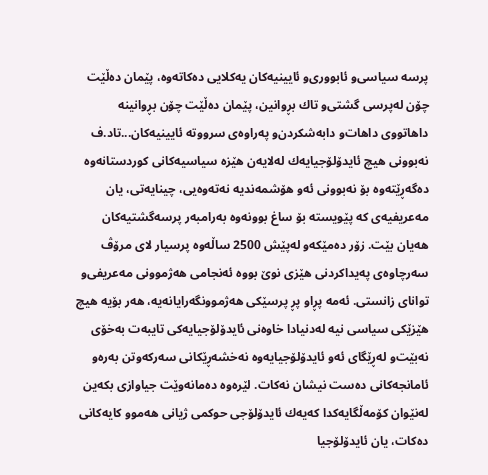پرسه‌ سیاسی‌و ئابووری‌و ئایینیه‌كان یه‌كلایی ده‌كاته‌وه‌، پێمان ده‌ڵێت چۆن له‌پرسی گشتی‌و تاك بڕوانین، پێمان ده‌ڵێت چۆن بڕوانینه‌ داهاتووی داهات‌و دابه‌شكردن‌و په‌راوه‌ی سرووته‌ ئایینیه‌كان...تاد.ف
نه‌بوونی هیچ ئایدۆلۆجیایه‌ك له‌لایه‌ن هێزه‌ سیاسیه‌كانی كوردستانه‌وه‌ ده‌گه‌ڕێته‌وه‌ بۆ نه‌بوونی ئه‌و هۆشمه‌ندیه‌ نه‌ته‌وه‌یی، چینایه‌تی، یان مه‌عریفیه‌ی كه‌ پێویسته‌ بۆ ساغ بوونه‌وه‌ به‌رامبه‌ر پرسه‌گشتیه‌كان هه‌یان بێت. زۆر ده‌مێكه‌‌و له‌پێش 2500 ساڵه‌وه‌ پرسیار لای مرۆڤ سه‌رچاوه‌ی په‌یداكردنی هێزی نوێ بووه‌ ئه‌نجامی هه‌ژموونی مه‌عریفی‌و توانای زانستی. ئه‌مه‌ پڕاو پڕ پرسێكی هه‌ژموونگه‌رایانه‌یه‌، هه‌ر بۆیه‌ هیچ هێزێكی سیاسی نیه‌ له‌دنیادا خاوه‌نی ئایدۆلۆجیایه‌كی تایبه‌ت به‌خۆی نه‌بێت‌و له‌ڕێگای ئه‌و ئایدۆلۆجیایه‌وه‌ نه‌خشه‌ڕێكانی سه‌ركه‌وتن به‌ره‌و ئامانجه‌كانی ده‌ست نیشان نه‌كات. لێره‌وه‌ ده‌مانه‌وێت جیاوازی بكه‌ین له‌نێوان كۆمه‌ڵگایه‌كدا كه‌یه‌ك ئایدۆلۆجی حوكمی ژیانی هه‌موو كایه‌كانی ده‌كات، یان ئایدۆلۆجیا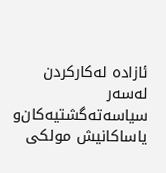ئازاده‌ له‌كاركردن له‌سه‌ر سیاسه‌ته‌گشتیه‌كان‌و یاساكانیش مولكی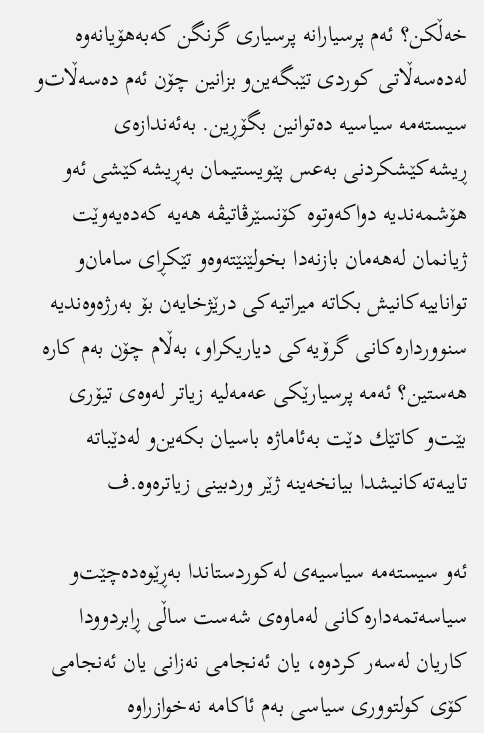خه‌ڵكن؟ ئه‌م پرسیارانه‌ پرسیاری گرنگن كه‌به‌هۆیانه‌وه‌ له‌ده‌سه‌ڵاتی كوردی تێبگه‌ین‌و بزانین چۆن ئه‌م ده‌سه‌ڵات‌و سیسته‌مه‌ سیاسیه‌ ده‌توانین بگۆڕین. به‌ئه‌ندازه‌ی ڕیشه‌كێشكردنی به‌عس پێویستیمان به‌ڕیشه‌كێشی ئه‌و هۆشمه‌ندیه‌ دواكه‌وتوه‌ كۆنسێرڤاتیڤه‌ هه‌یه‌ كه‌ده‌یه‌وێت ژیانمان له‌هه‌مان بازنه‌دا بخولێنێته‌وه‌‌و تێكڕای سامان‌و تواناییه‌كانیش بكاته‌ میراتیه‌كی درێژخایه‌ن بۆ به‌رژه‌وه‌ندیه‌ سنوورداره‌كانی گرۆیه‌كی دیاریكراو، به‌ڵام چۆن به‌م كاره‌ هه‌ستین؟ ئه‌مه‌ پرسیارێكی عه‌مه‌لیه‌ زیاتر له‌وه‌ی تیۆری بێت‌و كاتێك دێت به‌ئاماژه‌ باسیان بكه‌ین‌و له‌دێباته‌ تایبه‌ته‌كانیشدا بیانخه‌ینه‌ ژێر وردبینی زیاتره‌وه‌.ف

ئه‌و سیسته‌مه‌ سیاسیه‌ی له‌كوردستاندا به‌ڕێوه‌ده‌چێت‌و سیاسه‌تمه‌داره‌كانی له‌ماوه‌ی شه‌ست ساڵی ڕابردوودا كاریان له‌سه‌ر كردوه‌، یان ئه‌نجامی نه‌زانی یان ئه‌نجامی كۆی كولتووری سیاسی به‌م ئاكامه‌ نه‌خوازراوه‌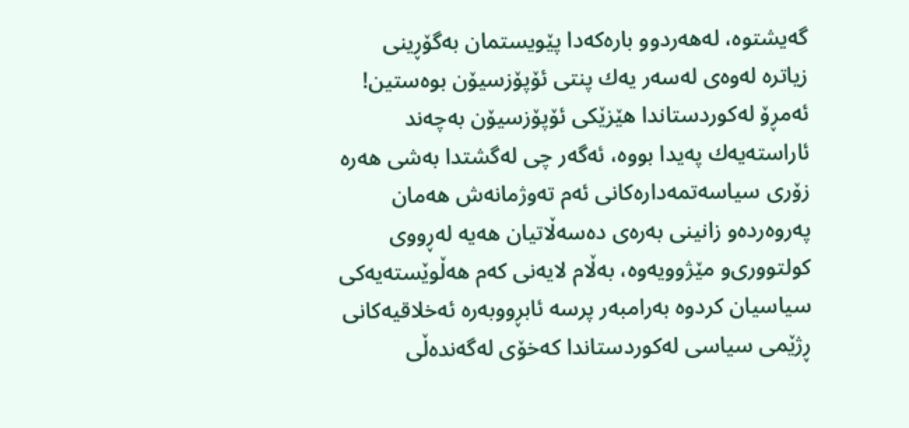گه‌یشتوه‌، له‌هه‌ردوو باره‌كه‌دا پێویستمان به‌گۆڕینی زیاتره‌ له‌وه‌ی له‌سه‌ر یه‌ك پنتی ئۆپۆزسیۆن بوه‌ستین! ئه‌مڕۆ له‌كوردستاندا هێزێكی ئۆپۆزسیۆن به‌چه‌ند ئاراسته‌یه‌ك په‌یدا بووه‌، ئه‌گه‌ر چی له‌گشتدا به‌شی هه‌ره‌ زۆری سیاسه‌تمه‌داره‌كانی ئه‌م ته‌وژمانه‌ش هه‌مان په‌روه‌رده‌و زانینی به‌ره‌ی ده‌سه‌ڵاتیان هه‌یه‌ له‌ڕووی كولتووری‌و مێژوویه‌وه‌، به‌ڵام لایه‌نی كه‌م هه‌ڵوێسته‌یه‌كی سیاسیان كردوه‌ به‌رامبه‌ر پرسه‌ ئابڕووبه‌ره‌ ئه‌خلاقیه‌كانی ڕژێمی سیاسی له‌كوردستاندا كه‌خۆی له‌گه‌نده‌ڵی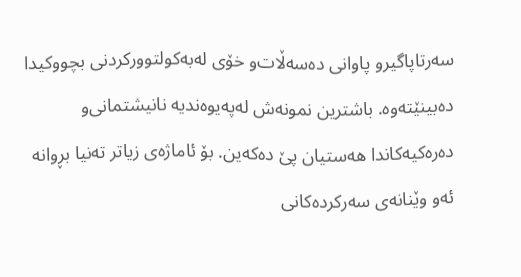سه‌رتاپاگیر‌و پاوانی ده‌سه‌ڵات‌و خۆی له‌به‌كولتووركردنی بچووكیدا ده‌بینێته‌وه‌. باشترین نمونه‌ش له‌په‌یوه‌ندیه‌ نانیشتمانی‌و ده‌ره‌كیه‌كاندا هه‌ستیان پێ ده‌كه‌ین. بۆ ئاماژه‌ی زیاتر ته‌نیا بڕوانه‌ ئه‌و وێنانه‌ی ‌سه‌ركرده‌كانی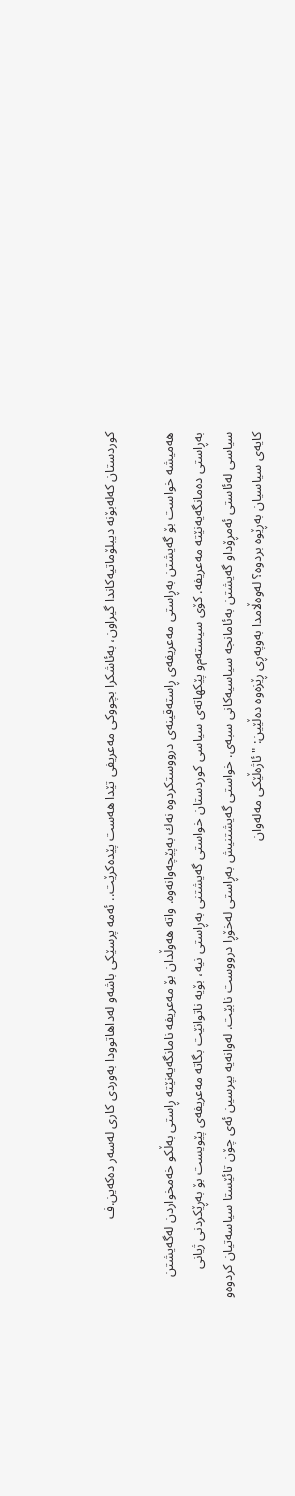كوردستان كه‌له‌بۆنه‌ دیبلۆماتیه‌كاندا گیراون، به‌ئاشكرا بچووكی مه‌عریفی تێدا هه‌ست پێده‌كرێت.. ئه‌مه‌ پرسێكی باشه‌‌و له‌داهاتوودا به‌وردی كاری له‌سه‌ر ده‌كه‌ین.ف

هه‌میشه‌ خواست بۆ گه‌یشتن به‌ڕاستی مه‌عریفه‌ی ڕاسته‌قینه‌ی درووستكردوه‌ نه‌ك به‌پێچه‌وانه‌وه‌. واته‌ هه‌وڵدان بۆ مه‌عریفه‌ نامانگه‌یه‌نێته‌ ڕاستی به‌ڵكو خه‌مخواردن له‌گه‌یشتن به‌ڕاستی ده‌مانگه‌یه‌نێته‌ مه‌عریفه‌. كۆی سیسته‌م‌و پێكهاته‌ی سیاسی كوردستان خواستی گه‌یشتنی به‌ڕاستی نیه‌، بۆیه‌ ناتوانێت بگاته‌ مه‌عریفه‌ی پێویست بۆ به‌ڕێكردنی ژیانی سیاسی له‌ئاستی ئه‌مڕۆدا‌و گه‌یشتن به‌ئامانجه‌ سیاسیه‌كانی سبه‌ی. خواستی گه‌یشتنیش به‌ڕاستی له‌خۆڕا درووست نابێت. له‌وانه‌یه‌ بپرسین ئه‌ی چۆن تائێستا سیاسه‌تیان كردوه‌و كایه‌ی سیاسیان به‌ڕێوه‌ بردوه‌؟ له‌وه‌ڵامدا به‌وپه‌ڕی ڕێزه‌وه‌ ده‌ڵێین: "ئاژه‌ڵێكی مه‌له‌وان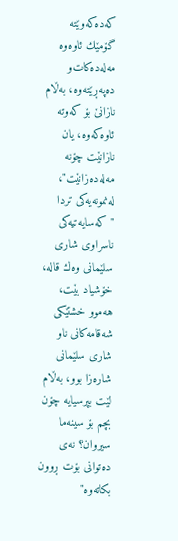كه‌ده‌كه‌وێته‌ گۆمێك ئاوه‌وه‌ مه‌له‌ده‌كات‌و ده‌په‌ڕێته‌وه‌، به‌ڵام نازانێ بۆ كه‌وته‌ ئاوه‌كه‌وه‌، یان نازانێت چۆنه‌ مه‌له‌ده‌زانێت"، له‌نمونه‌یه‌كی تردا "كه‌سایه‌تیه‌كی ناسراوی شاری سلێمانی وه‌ك قاله‌، خۆشیاد بێت، هه‌موو خشتێكی شه‌قامه‌كانی ناو شاری سلێمانی شاره‌زا بوو، به‌ڵام لێت بپرسیایه‌ چۆن بچم بۆ سینه‌ما سیروان؟ نه‌ی ده‌توانی بۆت ڕوون بكاته‌وه‌"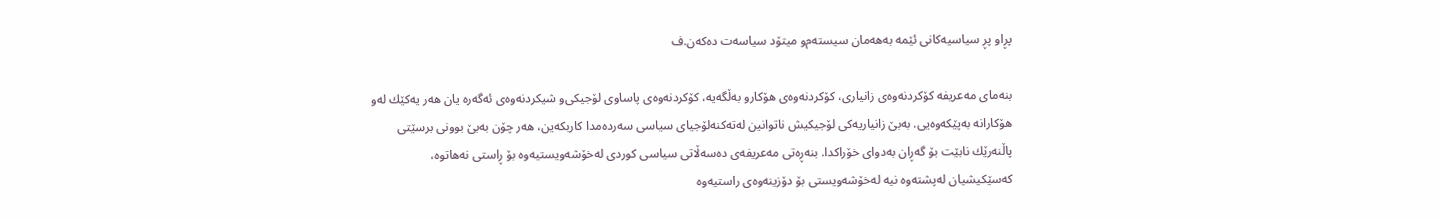پڕاو پڕ سیاسیه‌كانی ئێمه‌ به‌هه‌مان سیسته‌م‌و میتۆد سیاسه‌ت ده‌كه‌ن.ف

بنه‌مای مه‌عریفه‌ كۆكردنه‌وه‌ی زانیاری، كۆكردنه‌وه‌ی هۆكار‌و به‌ڵگه‌یه‌، كۆكردنه‌وه‌ی پاساوی لۆجیكی‌و شیكردنه‌وه‌ی ئه‌گه‌ره‌ یان هه‌ر یه‌كێك له‌و هۆكارانه‌ به‌پێكه‌وه‌یی. به‌بێ زانیاریه‌كی لۆجیكیش ناتوانین له‌ته‌كنه‌لۆجیای سیاسی سه‌رده‌مدا كاربكه‌ین، هه‌ر چۆن به‌بێ بوونی برسێتی پاڵنه‌رێك نابێت بۆ گه‌ڕان به‌دوای خۆراكدا. بنه‌ڕه‌تی مه‌عریفه‌ی ده‌سه‌ڵاتی سیاسی كوردی له‌خۆشه‌ویستیه‌وه‌ بۆ ڕاستی نه‌هاتوه‌، كه‌سێكیشیان له‌پشته‌وه‌ نیه‌ له‌خۆشه‌ویستی بۆ دۆزینه‌وه‌ی راستیه‌وه‌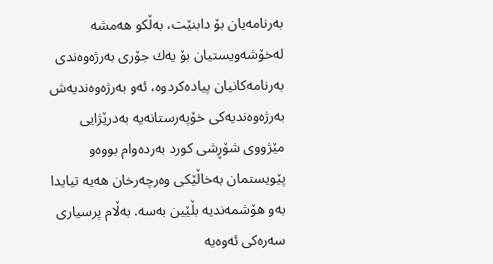به‌رنامه‌یان بۆ دابنێت، به‌ڵكو هه‌مشه‌ له‌خۆشه‌ویستیان بۆ یه‌ك جۆری به‌رژه‌وه‌ندی به‌رنامه‌كانیان پیاده‌كردوه‌، ئه‌و به‌رژه‌وه‌ندیه‌ش به‌رژه‌وه‌ندیه‌كی خۆپه‌رستانه‌یه‌ به‌درێژایی مێژووی شۆڕشی كورد به‌رده‌وام بووه‌و پێویستمان به‌خاڵێكی وه‌رچه‌رخان هه‌یه‌ تیایدا به‌و هۆشمه‌ندیه‌ بڵێین به‌سه‌. به‌ڵام پرسیاری سه‌ره‌كی ئه‌وه‌یه‌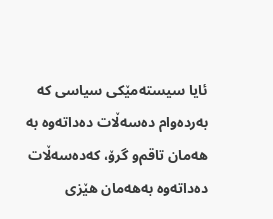ئایا سیسته‌مێكی سیاسی كه‌ به‌رده‌وام ده‌سه‌ڵات ده‌داته‌وه‌ به‌ هه‌مان تاقم‌و گرۆ، كه‌ده‌سه‌ڵات ده‌داته‌وه‌ به‌هه‌مان هێزی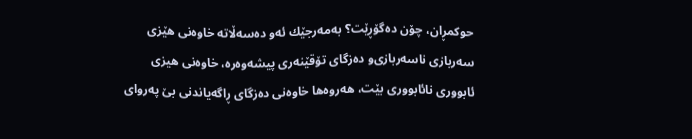حوكمڕان، چۆن ده‌گۆڕێت؟ به‌مه‌رجێك ئه‌و ده‌سه‌ڵاته‌ خاوه‌نی هێزی سه‌ربازی ناسه‌ربازی‌و ده‌زگای تۆقێنه‌ری پیشه‌وه‌ره‌، خاوه‌نی هیزی ئابووری نائابووری بێت، هه‌روه‌ها خاوه‌نی ده‌زگای ڕاگه‌یاندنی بێ په‌روای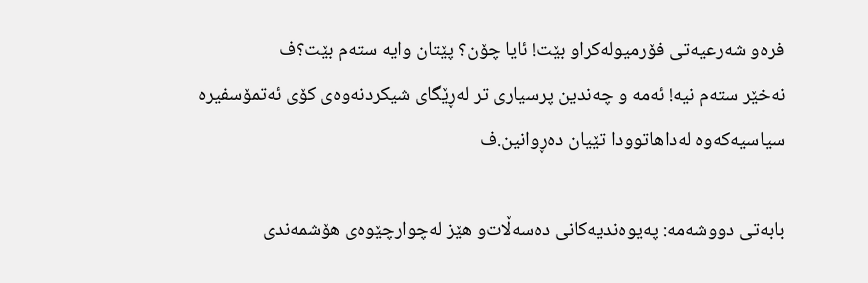فره‌‌و شه‌رعیه‌تی فۆرمیوله‌كراو بێت! ئایا چۆن؟ پێتان وایه‌ سته‌م بێت؟ف
نه‌خێر سته‌م نیه‌! ئه‌مه‌ و چه‌ندین پرسیاری تر له‌ڕێگای شیكردنه‌وه‌ی كۆی ئه‌تمۆسفیره‌ سیاسیه‌كه‌وه‌ له‌داهاتوودا تێیان ده‌ڕوانین.ف

بابه‌تی دووشه‌مه‌: په‌یوه‌ندیه‌كانی ده‌سه‌ڵات‌و هێز له‌چوارچێوه‌ی هۆشمه‌ندی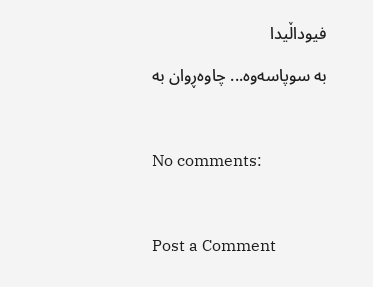فیوداڵیدا
بە سوپاسەوە... چاوەڕوان بە

No comments:

Post a Comment